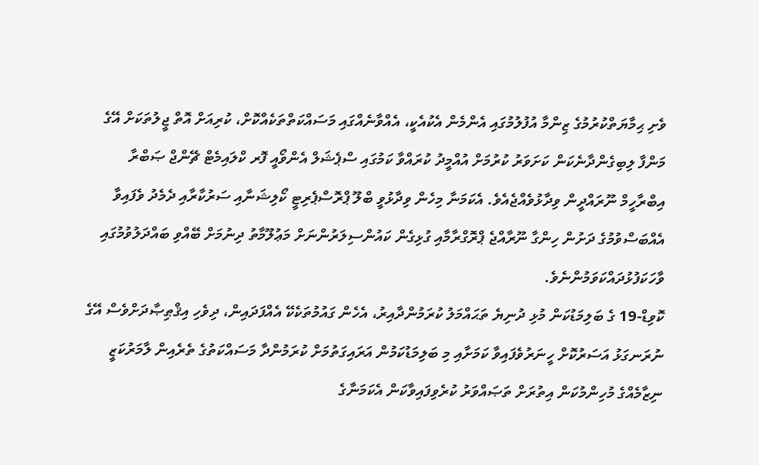ވެށި ޙިމާޔަތްކުރުމުގެ ޒިންމާ އުފުލުމުގައި އެންމެން އެކުއެކީ، އެއްވާނެއްގައި މަސައްކަތްތަކެއްކޮށް، ކުރިއަށް އޮތް ޖީލުތަކަށް އޭގެ މަންފާ ލިބިގެންދާނެކަން ކަށަވަރު ކުރުމަށް އުއްމީދު ކުރައްވާ ކަމުގައި ސްޕެޝަލް އެންވޯއީ ފޮރ ކްލައިމެޓް ޗޭންޖް ޞަބްރާ އިބްރާހީމް ނޫރައްދީން ވިދާޅުވެއްޖެއެވެ. އެކަމަނާ މިހެން ވިދާޅުވީ ބްލޫ ޕްރޮސްޕެރިޓީ ކޯލިޝަނާއި ސަރުކާރާއި ދެމެދު ވެފައިވާ އެއްބަސްވުމުގެ ދަށުން ހިންގާ ނޫރާއްޖެ ޕްރޮގްރާމާއި ގުޅިގެން ކައުންސިލަރުންނަށް މަޢުލޫމާތު ދިނުމަށް ބޭއްވި ބައްދަލުވުމުގައި ވާހަކަފުޅުދައްކަވަމުންނެވެ.
ކޮވިޑް-19 ގެ ބަލިމަޑުކަން މުޅި ދުނިޔެ ތަޙައްމަލު ކުރަމުންދާއިރު، އެހެން ގައުމުތަކެކޭ އެއްފަދައިން، ދިވެހި އިޤްޠިޞާދަށްވެސް އޭގެ ނުރަނގަޅު އަސަރުކޮށް ހީނަރުވެފައިވާ ކަމަށާއި މި ބަލިމަޑުކަމުން އަރައިގަތުމަށް ކުރަމުންދާ މަސައްކަތުގެ ތެރެއިން ލާމަރުކަޒީ ނިޒާމެއްގެ މުހިންމުކަން އިތުރަށް ތަޞައްވަރު ކުރެވިފައިވާކަން އެކަމަނާގެ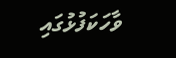ވާހަކަފުޅުގައި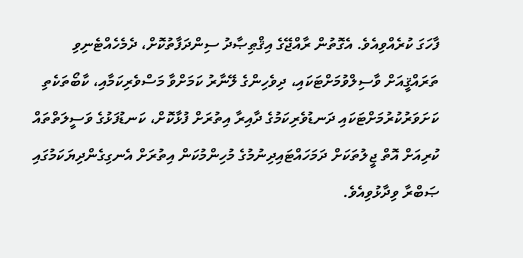ފާހަގަ ކުރެއްވިއެވެ. އެގޮތުން ރާއްޖޭގެ އިޤްޠިޞާދު ސިންދަފާތުކޮށް، ދެމެހެއްޓެނިވި ތަރައްޤީއަށް ވާސިލްވުމަށްޓަކައި، ދިވެހިންގެ ލޭނާރު ކަމަށްވާ މަސްވެރިކަމާއި، ކާބޯތަކެތި ކަށަވަރުކުރުމަށްޓަކައި ދަނޑުވެރިކަމުގެ ދާއިރާ އިތުރަށް ފުޅާކޮށް، ކަނޑުފަޅުގެ ވަސީލަތްތައް ކުރިއަށް އޮތް ޖީލުތަކަށް ދަމަހައްޓައިދިނުމުގެ މުހިންމުކަން އިތުރަށް އެނގިގެންދިޔަކަމުގައި ޞަބްރާ ވިދާޅުވިއެވެ.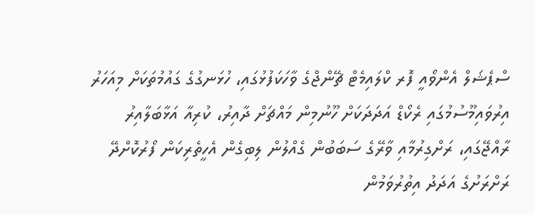ސްޕެޝަލް އެންވޯއީ ފޮރ ކްލައިމެޓް ޗޭންޖްގެ ވާހަކަފުޅުގައި، ހުޅަނގުގެ ގައުމުތަކަށް މިއަހަރު އިރުވައިމޫސުމުގައި ރެކޯޑް އަދަދަކަށް ހޫނުމިން މައްޗަށް ދާއިރު، ކުރިއާ އަޅާބަލާއިރު ރާއްޖޭގައި، ރަށްގިރުމާއި ވާރޭގެ ސަބަބުން ގެއްލުން ލިބިގެން އެހީތެރިކަން ފޯރުކޮށްދޭ ރަށްރަށުގެ އަދަދު އިތުރުވަމުން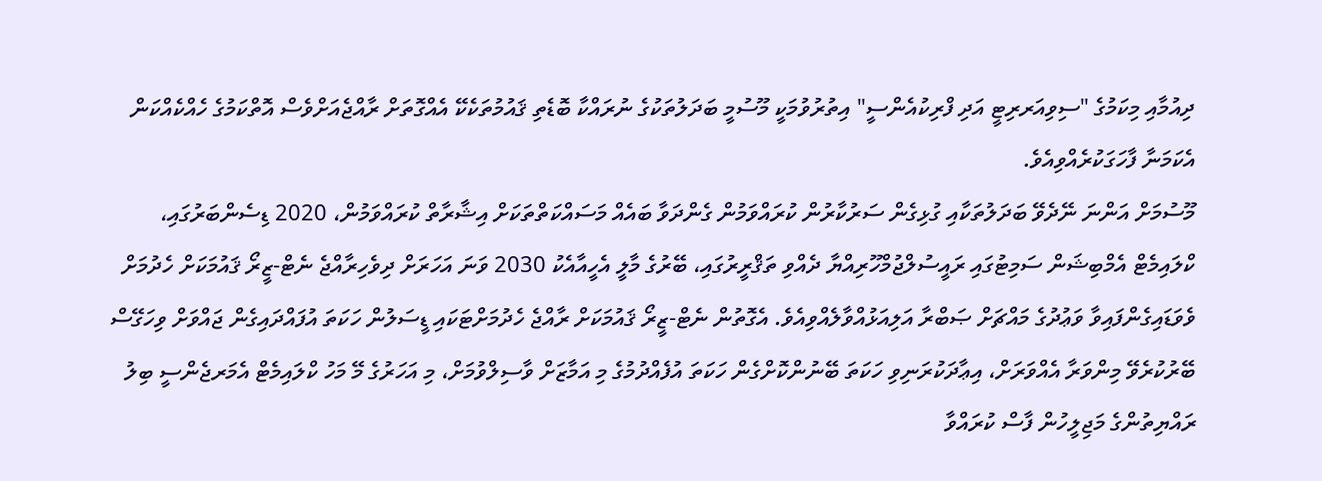ދިއުމާއި މިކަމުގެ "ސިވިއަރރިޓީ އަދި ފްރިކުއެންސީ" އިތުރުވުމަކީ މޫސުމީ ބަދަލުތަކުގެ ނުރައްކާ ބޮޑެތި ޤައުމުތަކެކޭ އެއްގޮތަށް ރާއްޖެއަށްވެސް އޮތްކަމުގެ ހެއްކެއްކަން އެކަމަނާ ފާހަގަކުރެއްވިއެވެ.
މޫސުމަށް އަންނަ ނޭދެވޭ ބަދަލުތަކާއި ގުޅިގެން ސަރުކާރުން ކުރައްވަމުން ގެންދަވާ ބައެއް މަސައްކަތްތަކަށް އިޝާރާތް ކުރައްވަމުން، 2020 ޑިސެންބަރުގައި، ކްލައިމެޓް އެމްބިޝަން ސަމިޓުގައި ރައީސުލްޖުމްހޫރިއްޔާ ދެއްވި ތަޤްރީރުގައި، ބޭރުގެ މާލީ އެހީއާއެކު 2030 ވަނަ އަހަރަށް ދިވެހިރާއްޖެ ނެޓް-ޒީރޯ ޤައުމަކަށް ހެދުމަށް ވެވަޑައިގެންފައިވާ ވަޢުދުގެ މައްޗަށް ޞަބްރާ އަލިއަޅުއްވާލެއްވިއެވެ. އެގޮތުން ނެޓް-ޒީރޯ ޤައުމަކަށް ރާއްޖެ ހެދުމަށްޓަކައި ޑީސަލުން ހަކަތަ އުފައްދައިގެން ޖައްވަށް ވިހަގޭސް ބޭރުކުރެވޭ މިންވަރާ އެއްވަރަށް، އިޢާދަކުރަނިވި ހަކަތަ ބޭނުންކޮށްގެން ހަކަތަ އުފެއްދުމުގެ މި އަމާޒަށް ވާސިލްވުމަށް، މި އަހަރުގެ މޭ މަހު ކްލައިމެޓް އެމަރޖެންސީ ބިލު ރައްޔިތުންގެ މަޖިލީހުން ފާސް ކުރައްވާ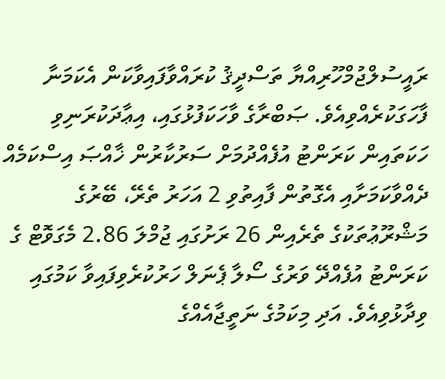ރައީސުލްޖުމްހޫރިއްޔާ ތަސްދީޤު ކުރައްވާފައިވާކަން އެކަމަނާ ފާހަގަކުރެއްވިއެވެ. ޞަބްރާގެ ވާހަކަފުޅުގައި، އިޢާދަކުރަނިވި ހަކަތައިން ކަރަންޓު އުފެއްދުމަށް ސަރުކާރުން ޚާއްޞަ އިސްކަމެއް ދެއްވާކަމަށާއި އެގޮތުން ފާއިތުވި 2 އަހަރު ތެރޭ، ބޭރުގެ މަޝްރޫޢުތަކުގެ ތެރެއިން 26 ރަށުގައި ޖުމްލަ 2.86 މެގަވޮޓް ގެ ކަރަންޓު އުފެއްދޭ ވަރުގެ ސޯލާ ޕެނަލް ހަރުކުރެވިފައިވާ ކަމުގައި ވިދާޅުވިއެވެ. އަދި މިކަމުގެ ނަތީޖާއެއްގެ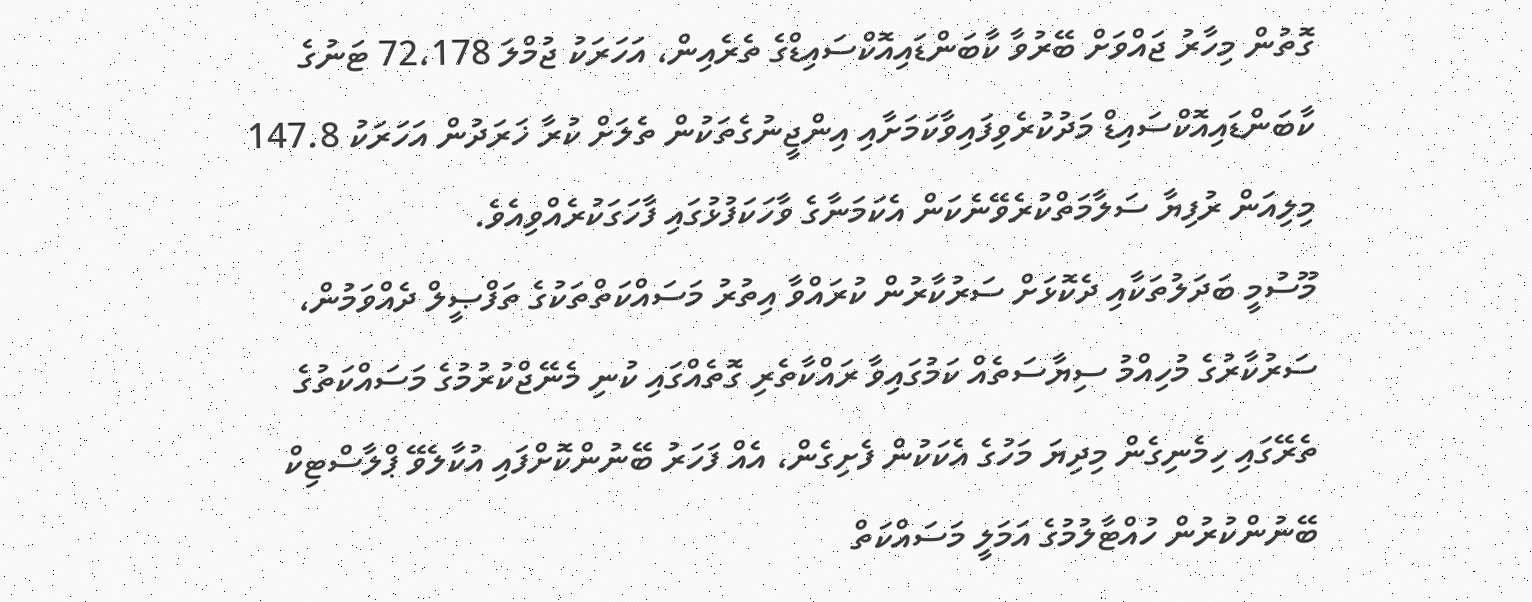ގޮތުން މިހާރު ޖައްވަށް ބޭރުވާ ކާބަންޑައިއޮކްސައިޑްގެ ތެރެއިން، އަހަރަކު ޖުމްލަ 72،178 ޓަނުގެ ކާބަންޑައިއޮކްސައިޑް މަދުކުރެވިފައިވާކަމަށާއި އިންޖީނުގެތަކުން ތެލަށް ކުރާ ޚަރަދުން އަހަރަކު 147.8 މިލިއަން ރުފިޔާ ސަލާމަތްކުރެވޭނެކަން އެކަމަނާގެ ވާހަކަފުޅުގައި ފާހަގަކުރެއްވިއެވެ.
މޫސުމީ ބަދަލުތަކާއި ދެކޮޅަށް ސަރުކާރުން ކުރައްވާ އިތުރު މަސައްކަތްތަކުގެ ތަފްޞީލް ދެއްވަމުން، ސަރުކާރުގެ މުހިއްމު ސިޔާސަތެއް ކަމުގައިވާ ރައްކާތެރި ގޮތެއްގައި ކުނި މެނޭޖްކުރުމުގެ މަސައްކަތުގެ ތެރޭގައި ހިމެނިގެން މިދިޔަ މަހުގެ އެކަކުން ފެށިގެން، އެއް ފަހަރު ބޭނުންކޮށްފައި އުކާލެވޭ ޕްލާސްޓިކް ބޭނުންކުރުން ހުއްޓާލުމުގެ އަމަލީ މަސައްކަތް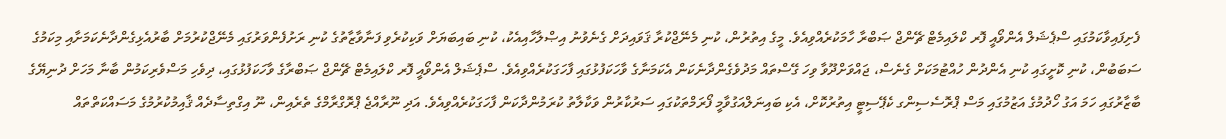ފެށިފައިވާކަމުގައި ސްޕެޝަލް އެންވޯއީ ފޮރ ކްލައިމެޓް ޗޭންޖް ޞަބްރާ ހާމަކުރެއްވިއެވެ. މީގެ އިތުރުން، ކުނި މެނޭޖްކުރާ ޤަވައިދަށް ގެނެވުނު އިޞްލާހާއިއެކު، ކުނި ބައިބަޔަށް ވަކިކުރެވި ފަނާވާޒާތުގެ ކުނި ރަށުފެންވަރުގައި މެނޭޖްކުރުމަށް ބާރުއެޅިގެންދާނެކަމަށާއި މިކަމުގެ ސަބަބުން، ކުނި ކޮށީގައި ކުނި އެންދުން ހުއްޓުމަކަށް ގެނެސް، ޖައްވަށްދޫވާ ވިހަ ގޭސްތައް މަދުވެގެންދާނެކަން އެކަމަނާގެ ވާހަކަފުޅުގައި ފާހަގަކުރެއްވިއެވެ. ސްޕެޝަލް އެންވޯއީ ފޮރ ކްލައިމެޓް ޗޭންޖް ޞަބްރާގެ ވާހަކަފުޅުގައި، ދިވެހި މަސްވެރިކަމުން ބާނާ މަހަށް ދުނިޔޭގެ ބާޒާރުގައި ހަމަ އަގު ހޯދުމުގެ އަޒުމުގައި މަސް ޕްރޮސެސިންގ ކެޕޭސިޓީ އިތުރުކޮށް، އެކި ބައިނަލްއަގުވާމީ ފޯރަމްތަކުގައި ސަރުކާރުން ވަކާލާތު ކުރަމުންދާކަން ފާހަގަކުރެއްވިއެވެ. އަދި ނޫރާއްޖެ ޕްރޮގްރާމްގެ ތެރެއިން، ނޫ އިގްތިސާދެއް ޤާއިމުކުރުމުގެ މަސައްކަތްތައް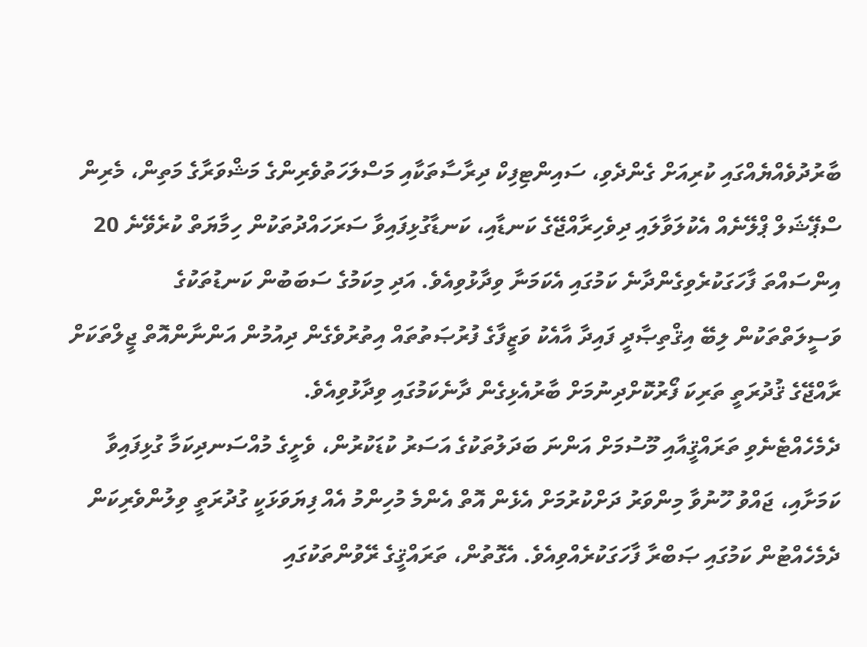ބާރުދުވެއްޔެއްގައި ކުރިއަށް ގެންދެވި، ސައިންޓިފިކް ދިރާސާތަކާއި މަސްލަހަތުވެރިންގެ މަޝްވަރާގެ މަތިން، މެރިން ސްޕޭޝަލް ޕްލޭނެއް އެކުލަވާލައި ދިވެހިރާއްޖޭގެ ކަނޑާއި، ކަނޑާގުޅިފައިވާ ސަރަހައްދުތަކުން ހިމާޔަތް ކުރެވޭނެ 20 އިންސައްތަ ފާހަގަކުރެވިގެންދާނެ ކަމުގައި އެކަމަނާ ވިދާޅުވިއެވެ. އަދި މިކަމުގެ ސަބަބުން ކަނޑުތަކުގެ ވަސީލަތްތަކުން ލިބޭ އިޤްތިޞާދީ ފައިދާ އާއެކު ވަޒީފާގެ ފުރުޞަތުތައް އިތުރުވެގެން ދިއުމުން އަންނާންއޮތް ޖީލްތަކަށް ރާއްޖޭގެ ޤުދުރަތީ ތަރިކަ ފޯރުކޮށްދިނުމަށް ބާރުއެޅިގެން ދާނެކަމުގައި ވިދާޅުވިއެވެ.
ދެމެހެއްޓެނެވި ތަރައްޤީއާއި މޫސުމަށް އަންނަ ބަދަލުތަކުގެ އަސަރު ކުޑަކުރުން، ވެށީގެ މުއްސަނދިކަމާ ގުޅިފައިވާ ކަމަށާއި، ޖައްވު ހޫނުވާ މިންވަރު ދަށްކުރުމަށް އެޅެން އޮތް އެންމެ މުހިންމު އެއް ފިޔަވަޅަކީ ގުދުރަތީ ވިލުންވެރިކަން ދެމެހެއްޓުން ކަމުގައި ޞަބްރާ ފާހަގަކުރެއްވިއެވެ. އެގޮތުން، ތަރައްޤީގެ ރޭވުންތަކުގައި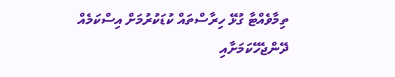ތިމާވެއްޓާ ގުޅޭ ހިރާސްތައް ކުޑަކުރުމަށް އިސްކަމެއް ދޭންޖެހޭކަމަށާއި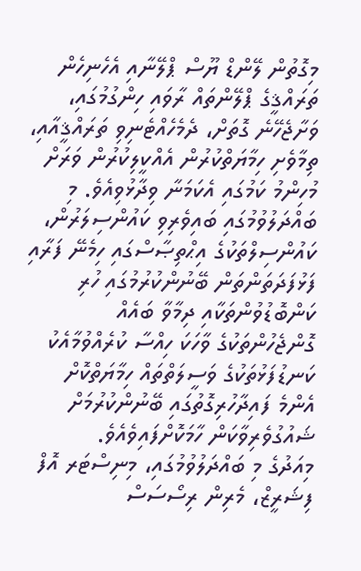މިގޮތުން ލޭންޑް ޔޫސް ޕްލޭނާއި އެހެނިހެން ތަރައްޤީގެ ޕްލޭންތައް ރާވައި ހިންގުމުގައި، ވަށާޖެހޭނެ ގޮތަށް، ދެމެހެއްޓެނިވި ތަރައްޤީއާއި، ތިމާވެށި ހިމާޔަތްކުރުން އެއްކީލިކުރުން ވަރަށް މުހިންމު ކަމުގައި އެކަމަނާ ވިދާޅުވިއެވެ. މި ބައްދަލުވުމުގައި ބައިވެރިވި ކައުންސިލަރުން، ކައުންސިލްތަކުގެ އިޙްތިޞާސްގައި ހިމެނޭ ފަރާއި ފަޅުފަދަތަންތަން ބޭނުންކުރުމުގައި ހުރި ކަންބޮޑުވުންތަކާއި ދިމާވާ ބައެއް ގޮންޖެހުންތަކުގެ ވާހަކަ ހިއްސާ ކުރެއްވުމާއެކު ކަނޑުފަޅުތަކުގެ ވަސީލަތްތައް ހިމާޔަތްކޮށް އެންމެ ފައިދާހުރިގޮތުގައި ބޭނުންކުރުމަށް ޝައުގުވެރިވާކަން ހާމަކޮށްފައިވެއެވެ.
މިއަދުގެ މި ބައްދަލުވުމުގައި، މިނިސްޓަރ އޮފް ފިޝަރީޒް، މެރިން ރިސޯސަސް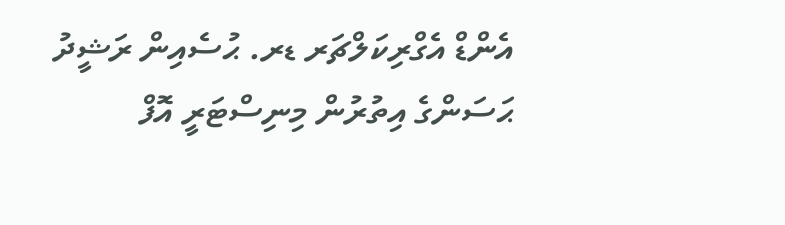އެންޑް އެގްރިކަލްޗަރ ޑރ. ޙުސެއިން ރަޝީދު ޙަސަންގެ އިތުރުން މިނިސްޓަރީ އޮފް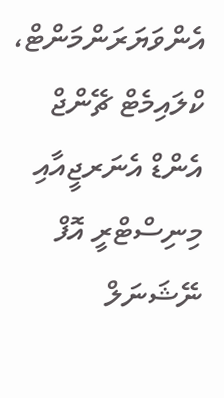އެންވަޔަރަންމަންޓް، ކްލައިމެޓް ޗޭންޖް އެންޑް އެނަރޖީއާއި މިނިސްޓްރީ އޮފް ނޭޝަނަލް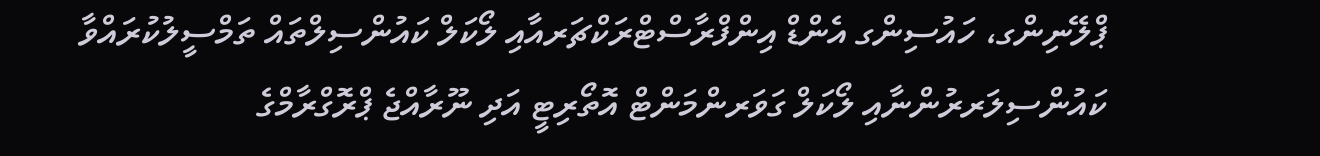ޕްލޭނިންގ، ހައުސިންގ އެންޑް އިންފްރާސްޓްރަކްޗަރއާއި ލޯކަލް ކައުންސިލްތައް ތަމްސީލުކުރައްވާ ކައުންސިލަރރުންނާއި ލޯކަލް ގަވަރންމަންޓް އޮތޯރިޓީ އަދި ނޫރާއްޖެ ޕްރޮގްރާމްގެ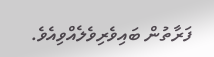ފަރާތުން ބައިވެރިވެލެއްވިއެވެ.